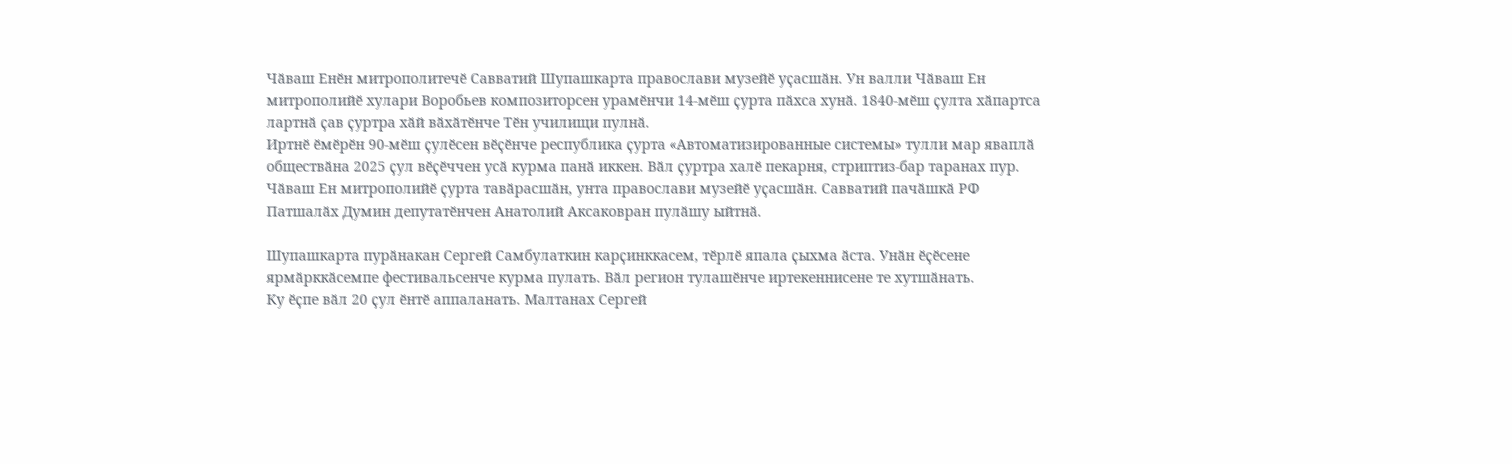Чӑваш Енӗн митрополитечӗ Савватий Шупашкарта православи музейӗ уҫасшӑн. Ун валли Чӑваш Ен митрополийӗ хулари Воробьев композиторсен урамӗнчи 14-мӗш ҫурта пӑхса хунӑ. 1840-мӗш ҫулта хӑпартса лартнӑ ҫав ҫуртра хӑй вӑхӑтӗнче Тӗн училищи пулнӑ.
Иртнӗ ӗмӗрӗн 90-мӗш ҫулӗсен вӗҫӗнче республика ҫурта «Автоматизированные системы» тулли мар яваплӑ обществӑна 2025 ҫул вӗҫӗччен усӑ курма панӑ иккен. Вӑл ҫуртра халӗ пекарня, стриптиз-бар таранах пур.
Чӑваш Ен митрополийӗ ҫурта тавӑрасшӑн, унта православи музейӗ уҫасшӑн. Савватий пачӑшкӑ РФ Патшалӑх Думин депутатӗнчен Анатолий Аксаковран пулӑшу ыйтнӑ.

Шупашкарта пурӑнакан Сергей Самбулаткин карҫинккасем, тӗрлӗ япала ҫыхма ӑста. Унӑн ӗҫӗсене ярмӑрккӑсемпе фестивальсенче курма пулать. Вӑл регион тулашӗнче иртекеннисене те хутшӑнать.
Ку ӗҫпе вӑл 20 ҫул ӗнтӗ аппаланать. Малтанах Сергей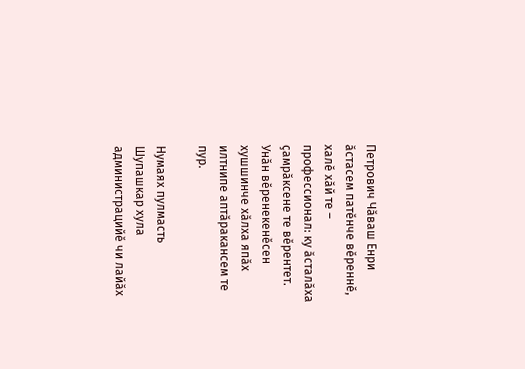Петрович Чӑваш Енри ӑстасем патӗнче вӗреннӗ, халӗ хӑй те – профессионал: ку ӑсталӑха ҫамрӑксене те вӗрентет. Унӑн вӗренекенӗсен хушшинче хӑлха япӑх илтнипе аптӑракансем те пур.

Нумаях пулмасть Шупашкар хула администрацийӗ чи лайӑх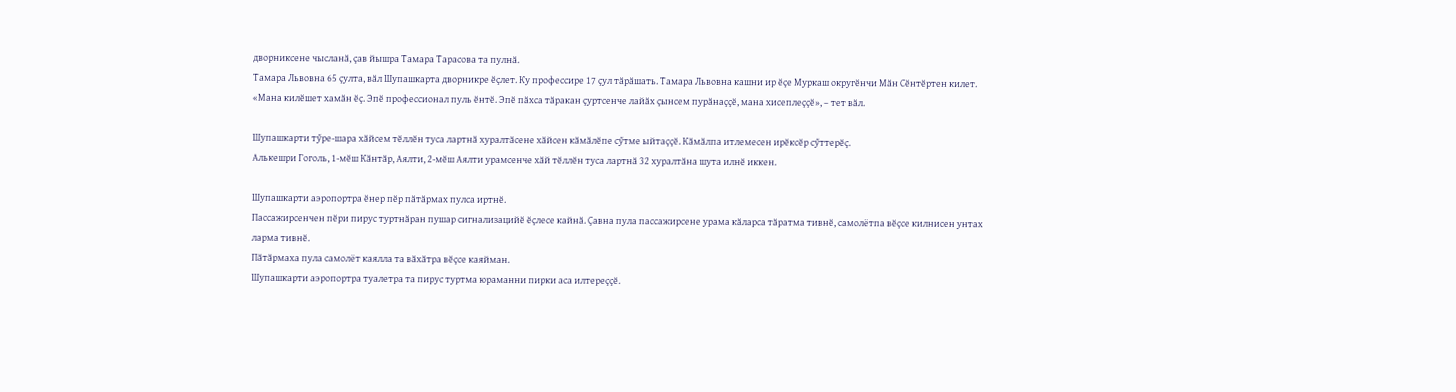дворниксене чысланӑ, ҫав йышра Тамара Тарасова та пулнӑ.
Тамара Львовна 65 ҫулта, вӑл Шупашкарта дворникре ӗҫлет. Ку профессире 17 ҫул тӑрӑшать. Тамара Львовна кашни ир ӗҫе Муркаш округӗнчи Мӑн Сӗнтӗртен килет.
«Мана килӗшет хамӑн ӗҫ. Эпӗ профессионал пуль ӗнтӗ. Эпӗ пӑхса тӑракан ҫуртсенче лайӑх ҫынсем пурӑнаҫҫӗ, мана хисеплеҫҫӗ», – тет вӑл.

Шупашкарти тӳре-шара хӑйсем тӗллӗн туса лартнӑ хуралтӑсене хӑйсен кӑмӑлӗпе сӳтме ыйтаҫҫӗ. Кӑмӑлпа итлемесен ирӗксӗр сӳттерӗҫ.
Алькешри Гоголь, 1-мӗш Кӑнтӑр, Аялти, 2-мӗш Аялти урамсенче хӑй тӗллӗн туса лартнӑ 32 хуралтӑна шута илнӗ иккен.

Шупашкарти аэропортра ӗнер пӗр пӑтӑрмах пулса иртнӗ.
Пассажирсенчен пӗри пирус туртнӑран пушар сигнализацийӗ ӗҫлесе кайнӑ. Ҫавна пула пассажирсене урама кӑларса тӑратма тивнӗ, самолётпа вӗҫсе килнисен унтах ларма тивнӗ.
Пӑтӑрмаха пула самолёт каялла та вӑхӑтра вӗҫсе каяйман.
Шупашкарти аэропортра туалетра та пирус туртма юраманни пирки аса илтереҫҫӗ.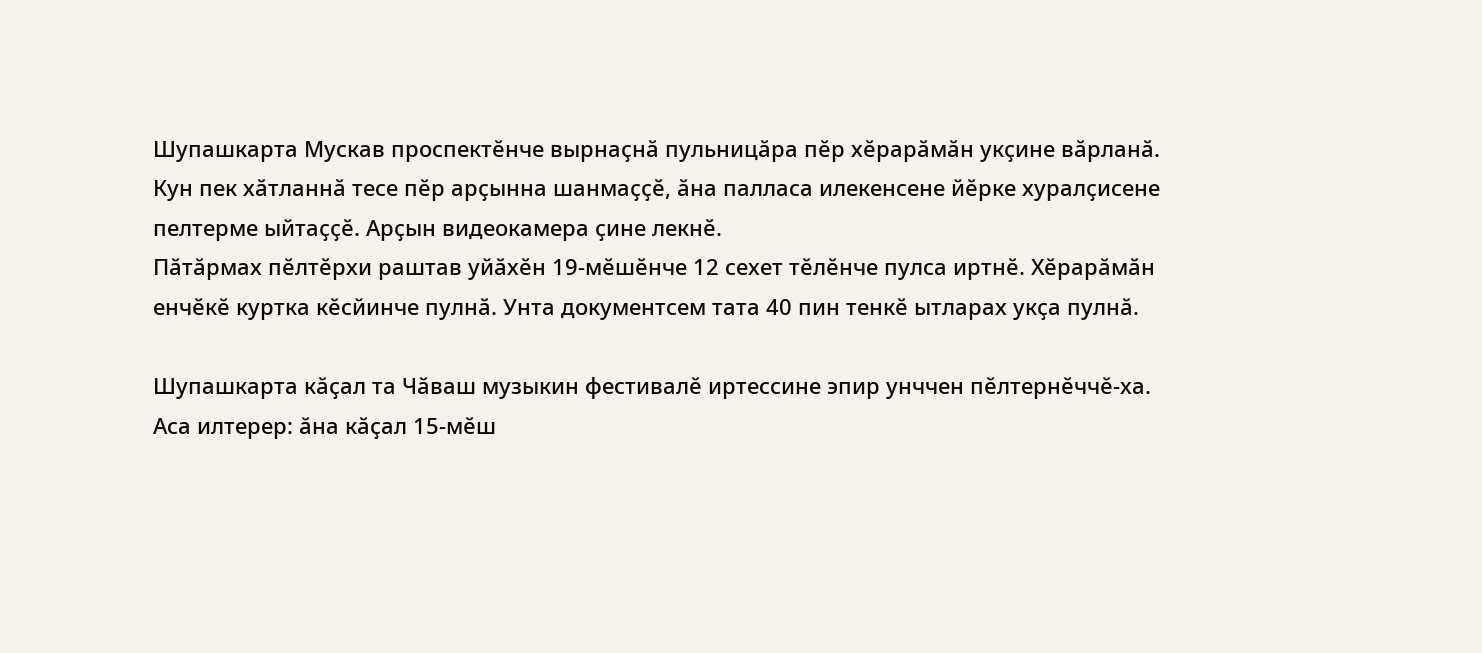Шупашкарта Мускав проспектӗнче вырнаҫнӑ пульницӑра пӗр хӗрарӑмӑн укҫине вӑрланӑ. Кун пек хӑтланнӑ тесе пӗр арҫынна шанмаҫҫӗ, ӑна палласа илекенсене йӗрке хуралҫисене пелтерме ыйтаҫҫӗ. Арҫын видеокамера ҫине лекнӗ.
Пӑтӑрмах пӗлтӗрхи раштав уйӑхӗн 19-мӗшӗнче 12 сехет тӗлӗнче пулса иртнӗ. Хӗрарӑмӑн енчӗкӗ куртка кӗсйинче пулнӑ. Унта документсем тата 40 пин тенкӗ ытларах укҫа пулнӑ.

Шупашкарта кӑҫал та Чӑваш музыкин фестивалӗ иртессине эпир унччен пӗлтернӗччӗ-ха. Аса илтерер: ӑна кӑҫал 15-мӗш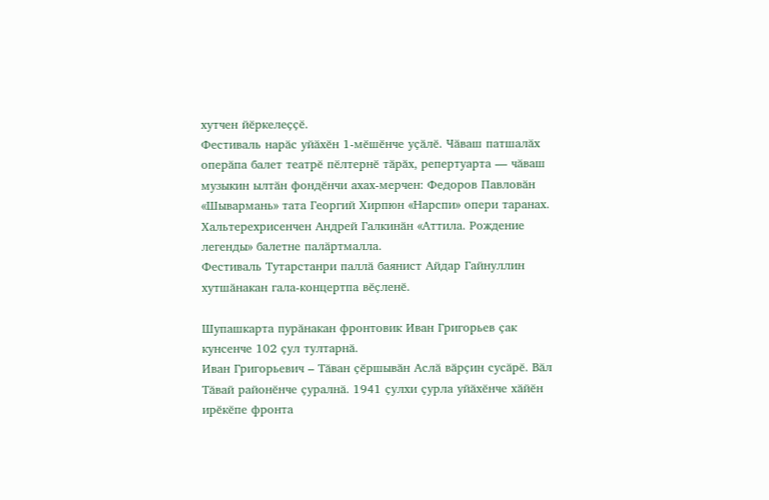хутчен йӗркелеҫҫӗ.
Фестиваль нарӑс уйӑхӗн 1-мӗшӗнче уҫӑлӗ. Чӑваш патшалӑх оперӑпа балет театрӗ пӗлтернӗ тӑрӑх, репертуарта — чӑваш музыкин ылтӑн фондӗнчи ахах-мерчен: Федоров Павловӑн «Шывармань» тата Георгий Хирпюн «Нарспи» опери таранах. Хальтерехрисенчен Андрей Галкинӑн «Аттила. Рождение легенды» балетне палӑртмалла.
Фестиваль Тутарстанри паллӑ баянист Айдар Гайнуллин хутшӑнакан гала-концертпа вӗҫленӗ.

Шупашкарта пурӑнакан фронтовик Иван Григорьев ҫак кунсенче 102 ҫул тултарнӑ.
Иван Григорьевич – Тӑван ҫӗршывӑн Аслӑ вӑрҫин сусӑрӗ. Вӑл Тӑвай районӗнче ҫуралнӑ. 1941 ҫулхи ҫурла уйӑхӗнче хӑйӗн ирӗкӗпе фронта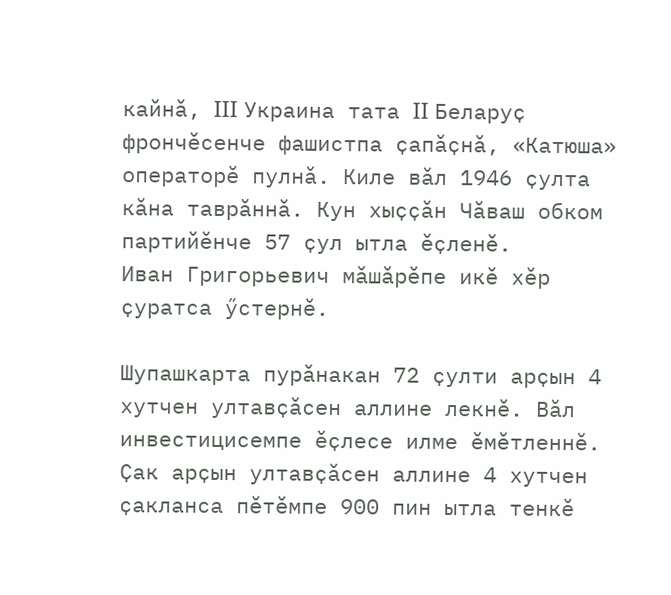кайнӑ, III Украина тата II Беларуҫ фрончӗсенче фашистпа ҫапӑҫнӑ, «Катюша» операторӗ пулнӑ. Киле вӑл 1946 ҫулта кӑна таврӑннӑ. Кун хыҫҫӑн Чӑваш обком партийӗнче 57 ҫул ытла ӗҫленӗ.
Иван Григорьевич мӑшӑрӗпе икӗ хӗр ҫуратса ӳстернӗ.

Шупашкарта пурӑнакан 72 ҫулти арҫын 4 хутчен ултавҫӑсен аллине лекнӗ. Вӑл инвестицисемпе ӗҫлесе илме ӗмӗтленнӗ.
Ҫак арҫын ултавҫӑсен аллине 4 хутчен ҫакланса пӗтӗмпе 900 пин ытла тенкӗ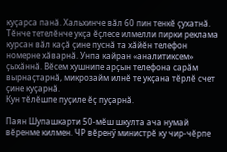куҫарса панӑ. Хальхинче вӑл 60 пин тенкӗ ҫухатнӑ. Тӗнче тетелӗнче укҫа ӗҫлесе илмелли пирки реклама курсан вӑл каҫӑ ҫине пуснӑ та хӑйӗн телефон номерне хӑварнӑ. Унпа кайран «аналитиксем» ҫыхӑннӑ. Вӗсем хушнипе арҫын телефона сарӑм вырнаҫтарнӑ, микрозайм илнӗ те укҫана тӗрлӗ счет ҫине куҫарнӑ.
Кун тӗлӗшпе пуҫиле ӗҫ пуҫарнӑ.

Паян Шупашкарти 50-мӗш шкулта ача нумай вӗренме килмен. ЧР вӗренӳ министрӗ ку чир-чӗрпе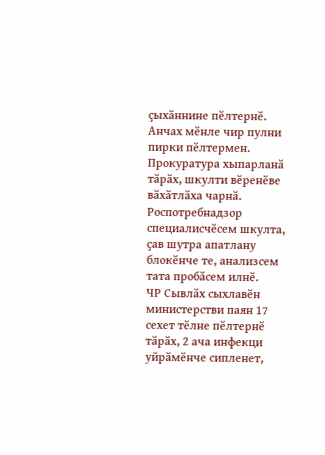ҫыхӑннине пӗлтернӗ. Анчах мӗнле чир пулни пирки пӗлтермен.
Прокуратура хыпарланӑ тӑрӑх, шкулти вӗренӗве вӑхӑтлӑха чарнӑ. Роспотребнадзор специалисчӗсем шкулта, ҫав шутра апатлану блокӗнче те, анализсем тата пробӑсем илнӗ.
ЧР Сывлӑх сыхлавӗн министерстви паян 17 сехет тӗлне пӗлтернӗ тӑрӑх, 2 ача инфекци уйрӑмӗнче сипленет,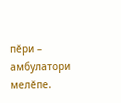пӗри – амбулатори мелӗпе.